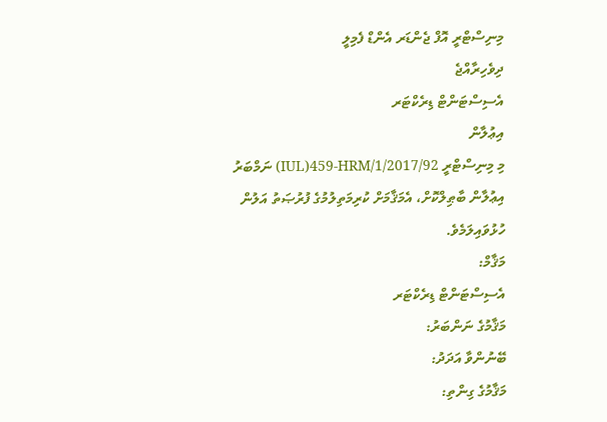މިނިސްޓްރީ އޮފް ޖެންޑަރ އެންޑް ފެމިލީ
ދިވެހިރާއްޖެ
އެސިސްޓަންޓް ޑިރެކްޓަރ
އިޢުލާން
މި މިނިސްޓްރީ IUL)459-HRM/1/2017/92) ނަމްބަރު އިޢުލާން ބާޠިލްކޮށް، އެމަޤާމަށް ކުރިމަތިލުމުގެ ފުރުޞަތު އަލުން ހުޅުވައިލަމެވެ.
މަޤާމް:
އެސިސްޓަންޓް ޑިރެކްޓަރ
މަޤާމުގެ ނަންބަރު:
ބޭނުންވާ އަދަދު:
މަޤާމުގެ ގިންތި: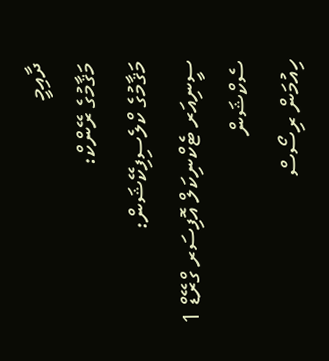ދާއިމީ
މަޤާމުގެ ރޭންކް:
މަޤާމުގެ ކްލެސިފިކޭޝަން:
ސީނިއަރ ޓެކްނިކަލް އޮފިސަރ ގްރޭޑް 1
ސެކްޝަން
ހިއުމަން ރިސޯސް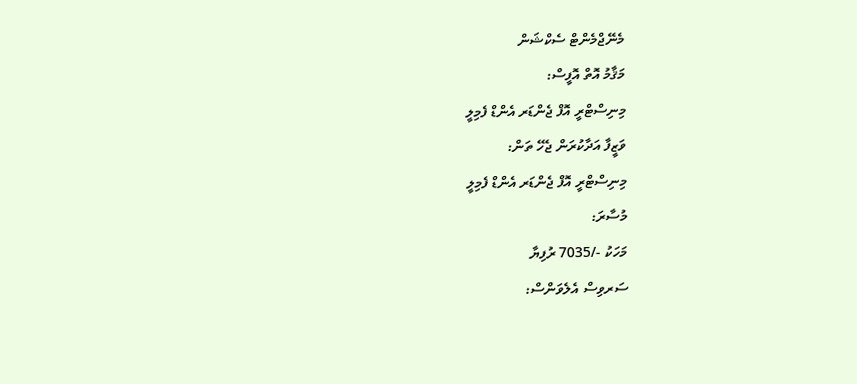މެނޭޖްމެންޓް ސެކްޝަން
މަޤާމު އޮތް އޮފީސް:
މިނިސްޓްރީ އޮފް ޖެންޑަރ އެންޑް ފެމިލީ
ވަޒީފާ އަދާކުރަން ޖެހޭ ތަން:
މިނިސްޓްރީ އޮފް ޖެންޑަރ އެންޑް ފެމިލީ
މުސާރަ:
މަހަކު -/7035 ރުފިޔާ
ސަރވިސް އެލެވަންސް: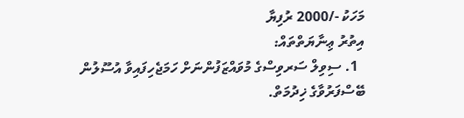މަހަކު -/2000 ރުފިޔާ
އިތުރު ޢިނާޔަތްތައް:
  1. ސިވިލް ސަރވިސްގެ މުވައްޒަފުންނަށް ހަމަޖެހިފައިވާ އުސޫލުން ބޭސްފަރުވާގެ ޚިދުމަތް.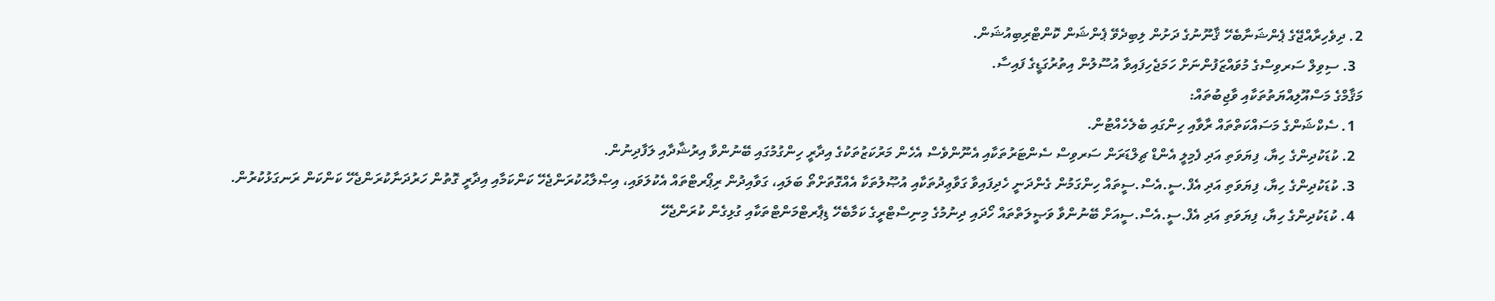2. ދިވެހިރާއްޖޭގެ ޕެންޝަނާބެހޭ ޤާނޫނުގެ ދަށުން ލިބިދެވޭ ޕެންޝަން ކޮންޓްރިބިއުޝަން.
  3. ސިވިލް ސަރވިސްގެ މުވައްޒަފުންނަށް ހަމަޖެހިފައިވާ އުސޫލުން އިތުރުގަޑީގެ ފައިސާ.
މަޤާމްގެ މަސްއޫލިއްޔަތުތަކާއި ވާޖިބުތައް:
  1. ސެކްޝަންގެ މަސައްކަތްތައް ރާވާއި ހިންގައި ބެލެހެއްޓުން.
  2. ކުޑަކުދިންގެ ހިޔާ، ފިޔަވަތި އަދި ފެމިލީ އެންޑް ޗިލްޑަރަން ސަރވިސް ސެންޓަރުތަކާއި އެނޫންވެސް އެހެން މަރުކަޒުތަކުގެ އިދާރީ ހިންގުމުގައި ބޭނުންވާ އިރުޝާދާއި ލަފާދިނުން.
  3. ކުޑަކުދިންގެ ހިޔާ، ފިޔަވަތި އަދި އެފް.ސީ.އެސް.ސީތައް ހިންގަމުން ގެންދަނީ ހެދިފައިވާ ގަވާޢިދުތަކާއި އުޞޫލުތަކާ އެއްގޮތަށްތޯ ބަލައި، ގަވާއިދުން ރިޕޯރޓްތައް އެކުލަވައި، އިޞްލާޙުކުރަންޖެހޭ ކަންކަމާއި އިދާރީ ގޮތުން ހަރުދަނާކުރަންޖެހޭ ކަންކަން ރަނގަޅުކުރުން.
  4. ކުޑަކުދިންގެ ހިޔާ، ފިޔަވަތި އަދި އެފް.ސީ.އެސް.ސީއަށް ބޭނުންވާ ވަޞީލަތްތައް ހޯދައި ދިނުމުގެ މިނިސްޓްރީގެ ކަމާބެހޭ ޑިޕާރޓްމަންޓްތަކާއި ގުޅިގެން ކުރަންޖެހޭ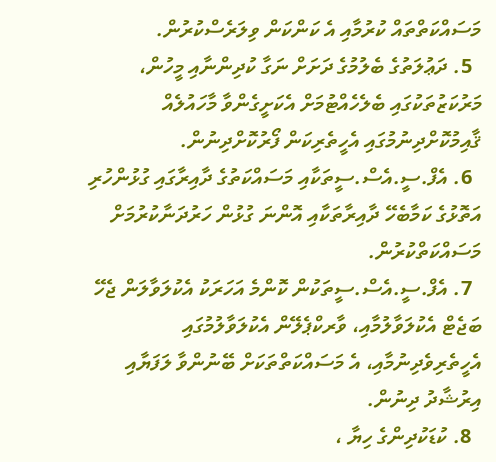މަސައްކަތްތައް ކުރުމާއި އެ ކަންކަން ވިލަރެސްކުރުން.
  5. ދަޢުލަތުގެ ބެލުމުގެ ދަށަށް ނަގާ ކުދިންނާއި މީހުން، މަރުކަޒުތަކުގައި ބެލެހެއްޓުމަށް އެކަށީގެންވާ މާހައުލެއް ޤާއިމުކޮށްދިނުމުގައި އެހީތެރިކަން ފޯރުކޮށްދިނުން.
  6. އެފް.ސީ.އެސް.ސީތަކާއި މަސައްކަތުގެ ދާއިރާގައި ގުޅުންހުރި އަތޮޅުގެ ކަމާބެހޭ ދާއިރާތަކާއި އޮންނަ ގުޅުން ހަރުދަނާކުރުމަށް މަސައްކަތްކުރުން.
  7. އެފް.ސީ.އެސް.ސީތަކުން ކޮންމެ އަހަރަކު އެކުލަވާލަން ޖެހޭ ބަޖެޓް އެކުލަވާލުމާއި، ވާރކްޕެލޭން އެކުލަވާލުމުގައި އެހީތެރިވެދިނުމާއި، އެ މަސައްކަތްތަކަށް ބޭނުންވާ ލަފަޔާއި އިރުޝާދު ދިނުން.
  8. ކުޑަކުދިންގެ ހިޔާ ،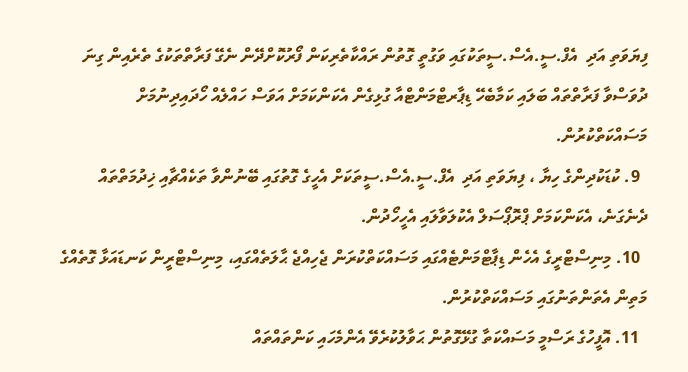ފިޔަވަތި އަދި  އެފް.ސީ.އެސް.ސީތަކުގައި ވަގުތީ ގޮތުން ރައްކާތެރިކަން ފޯރުކޮށްދޭން ނެގޭ ފަރާތްތަކުގެ ތެރެއިން ގިނަ ދުވަސްވާ ފަރާތްތައް ބަލައި ކަމާބެހޭ ޑިޕާރޓްމަންޓްއާ ގުޅިގެން އެކަންކަމަށް އަވަސް ހައްލެއް ހޯދައިދިނުމަށް މަސައްކަތްކުރުން.
  9. ކުޑަކުދިންގެ ހިޔާ ، ފިޔަވަތި އަދި  އެފް.ސީ.އެސް.ސީތަކަށް އެހީގެ ގޮތުގައި ބޭނުންވާ ތަކެއްޗާއި ޚިދުމަތްތައް ދެނެގަނެ، އެކަންކަމަށް ޕްރޮޕޯސަލް އެކުލަވާލައި އެހީހޯދުން.
  10. މިނިސްޓްރީގެ އެހެން ޑިޕާޓްމަންޓެއްގައި މަސައްކަތްކުރަން ޖެހިއްޖެ ޙާލަތެއްގައި، މިނިސްޓްރީން ކަނޑައަޅާ ގޮތެއްގެ މަތިން އެތަންތަނުގައި މަސައްކަތްކުރުން.
  11. އޮފީހުގެ ރަސްމީ މަސައްކަތާ ގުޅޭގޮތުން ޙަވާލުކުރެވޭ އެންމެހައި ކަންތައްތައް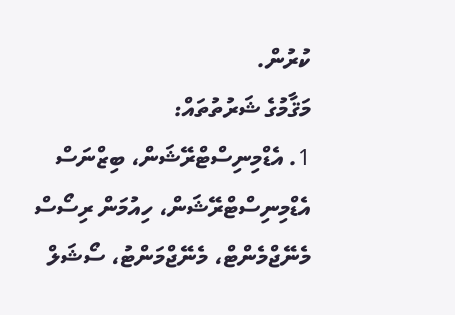ކުރުން.
މަޤާމުގެ ޝަރުތުތައް:
1. އެޑްމިނިސްޓްރޭޝަން، ބިޒްނަސް އެޑްމިނިސްޓްރޭޝަން، ހިއުމަން ރިސޯސް މެނޭޖްމެންޓް، މެނޭޖްމަންޓު، ސޯޝަލް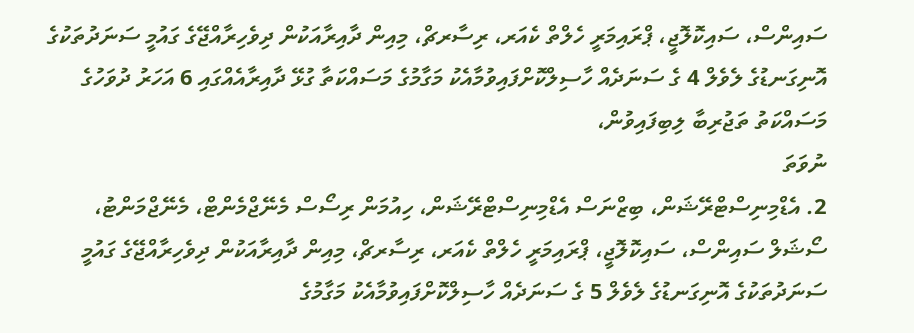ސައިންސް، ސައިކޮލޮޖީ، ޕްރައިމަރީ ހެލްތް ކެއަރ، ރިސާރޗް، މިއިން ދާއިރާއަކުން ދިވެހިރާއްޖޭގެ ގައުމީ ސަނަދުތަކުގެ އޮނިގަނޑުގެ ލެވެލް 4 ގެ ސަނަދެއް ހާސިލްކޮށްފައިވުމާއެކު މަގާމުގެ މަސައްކަތާ ގުޅޭ ދާއިރާއެއްގައި 6 އަހަރު ދުވަހުގެ މަސައްކަތު ތަޖުރިބާ ލިބިފައިވުން،
ނުވަތަ
2. އެޑްމިނިސްޓްރޭޝަން، ބިޒްނަސް އެޑްމިނިސްޓްރޭޝަން، ހިއުމަން ރިސޯސް މެނޭޖްމެންޓް، މެނޭޖްމަންޓު، ސޯޝަލް ސައިންސް، ސައިކޮލޮޖީ، ޕްރައިމަރީ ހެލްތް ކެއަރ، ރިސާރޗް، މިއިން ދާއިރާއަކުން ދިވެހިރާއްޖޭގެ ގައުމީ ސަނަދުތަކުގެ އޮނިގަނޑުގެ ލެވެލް 5 ގެ ސަނަދެއް ހާސިލްކޮށްފައިވުމާއެކު މަގާމުގެ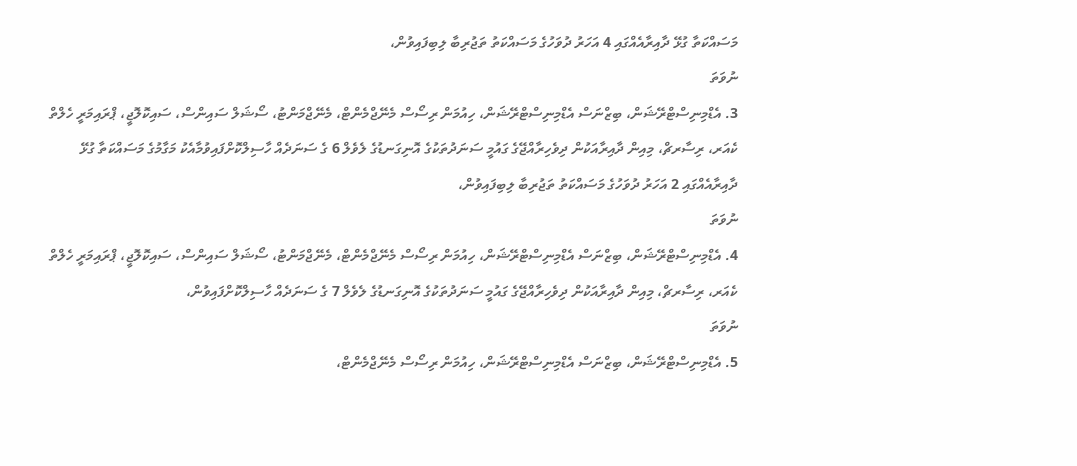މަސައްކަތާ ގުޅޭ ދާއިރާއެއްގައި 4 އަހަރު ދުވަހުގެ މަސައްކަތު ތަޖުރިބާ ލިބިފައިވުން،
ނުވަތަ
3. އެޑްމިނިސްޓްރޭޝަން، ބިޒްނަސް އެޑްމިނިސްޓްރޭޝަން، ހިއުމަން ރިސޯސް މެނޭޖްމެންޓް، މެނޭޖްމަންޓު، ސޯޝަލް ސައިންސް، ސައިކޮލޮޖީ، ޕްރައިމަރީ ހެލްތް ކެއަރ، ރިސާރޗް، މިއިން ދާއިރާއަކުން ދިވެހިރާއްޖޭގެ ގައުމީ ސަނަދުތަކުގެ އޮނިގަނޑުގެ ލެވެލް 6 ގެ ސަނަދެއް ހާސިލްކޮށްފައިވުމާއެކު މަގާމުގެ މަސައްކަތާ ގުޅޭ ދާއިރާއެއްގައި 2 އަހަރު ދުވަހުގެ މަސައްކަތު ތަޖުރިބާ ލިބިފައިވުން،
ނުވަތަ
4. އެޑްމިނިސްޓްރޭޝަން، ބިޒްނަސް އެޑްމިނިސްޓްރޭޝަން، ހިއުމަން ރިސޯސް މެނޭޖްމެންޓް، މެނޭޖްމަންޓު، ސޯޝަލް ސައިންސް، ސައިކޮލޮޖީ، ޕްރައިމަރީ ހެލްތް ކެއަރ، ރިސާރޗް، މިއިން ދާއިރާއަކުން ދިވެހިރާއްޖޭގެ ގައުމީ ސަނަދުތަކުގެ އޮނިގަނޑުގެ ލެވެލް 7 ގެ ސަނަދެއް ހާސިލްކޮށްފައިވުން،
ނުވަތަ
5. އެޑްމިނިސްޓްރޭޝަން، ބިޒްނަސް އެޑްމިނިސްޓްރޭޝަން، ހިއުމަން ރިސޯސް މެނޭޖްމެންޓް،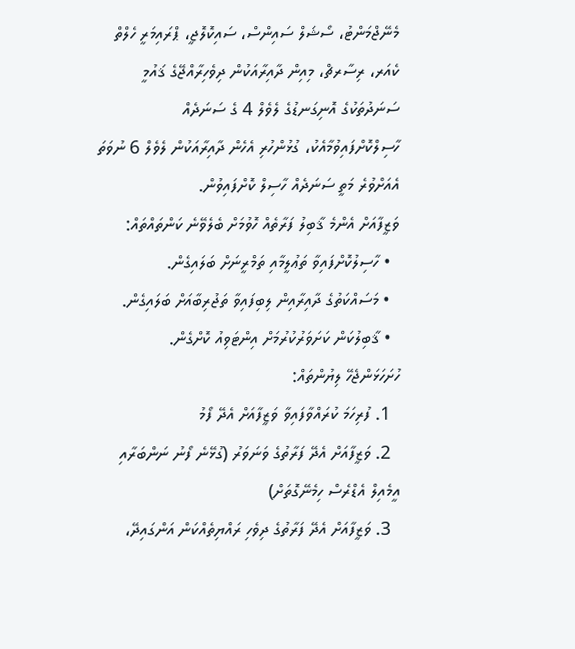މެނޭޖްމަންޓު، ސޯޝަލް ސައިންސް، ސައިކޮލޮޖީ، ޕްރައިމަރީ ހެލްތް ކެއަރ، ރިސާރޗް، މިއިން ދާއިރާއަކުން ދިވެހިރާއްޖޭގެ ޤައުމީ ސަނަދުތަކުގެ އޮނިގަނޑުގެ ލެވެލް 4 ގެ ސަނަދެއް ހާސިލްކޮށްފައިވުމާއެކު، ގުޅުންހުރި އެހެން ދާއިރާއަކުން ލެވެލް 6 ނުވަތަ އެއަށްވުރެ މަތީ ސަނަދެއް ހާސިލް ކޮށްފައިވުން.
ވަޒީފާއަށް އެންމެ ޤާބިލު ފަރާތެއް ހޮވުމަށް ބެލެވޭނެ ކަންތައްތައް:
  • ހާސިލުކޮށްފައިވާ ތަޢުލީމާއި ތަމްރީނަށް ބަލައިގެން.
  • މަސައްކަތުގެ ދާއިރާއިން ލިބިފައިވާ ތަޖުރިބާއަށް ބަލައިގެން.
  • ޤާބިލުކަން ކަށަވަރުކުރުމަށް އިންޓަވިއު ކޮށްގެން.
ހުށަހަޅަންޖެހޭ ލިޔުންތައް:
  1. ފުރިހަމަ ކުރައްވާފައިވާ ވަޒީފާއަށް އެދޭ ފޯމު
  2. ވަޒީފާއަށް އެދޭ ފަރާތުގެ ވަނަވަރު (ގުޅޭނެ ފޯނު ނަންބަރާއި އީމެއިލް އެޑްރެސް ހިމެނޭގޮތަށް)
  3. ވަޒީފާއަށް އެދޭ ފަރާތުގެ ދިވެހި ރައްޔިތެއްކަން އަންގައިދޭ،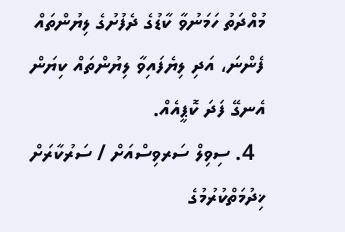މުއްދަތު ހަމަނުވާ ކާޑުގެ ދެފުށުގެ ލިޔުންތައް ފެންނަ، އަދި ލިޔެފައިވާ ލިޔުންތައް ކިޔަން އެނގޭ ފަދަ ކޮޕީއެއް.
  4. ސިވިލް ސަރވިސްއަށް / ސަރުކާރަށް ޚިދުމަތްކުރުމުގެ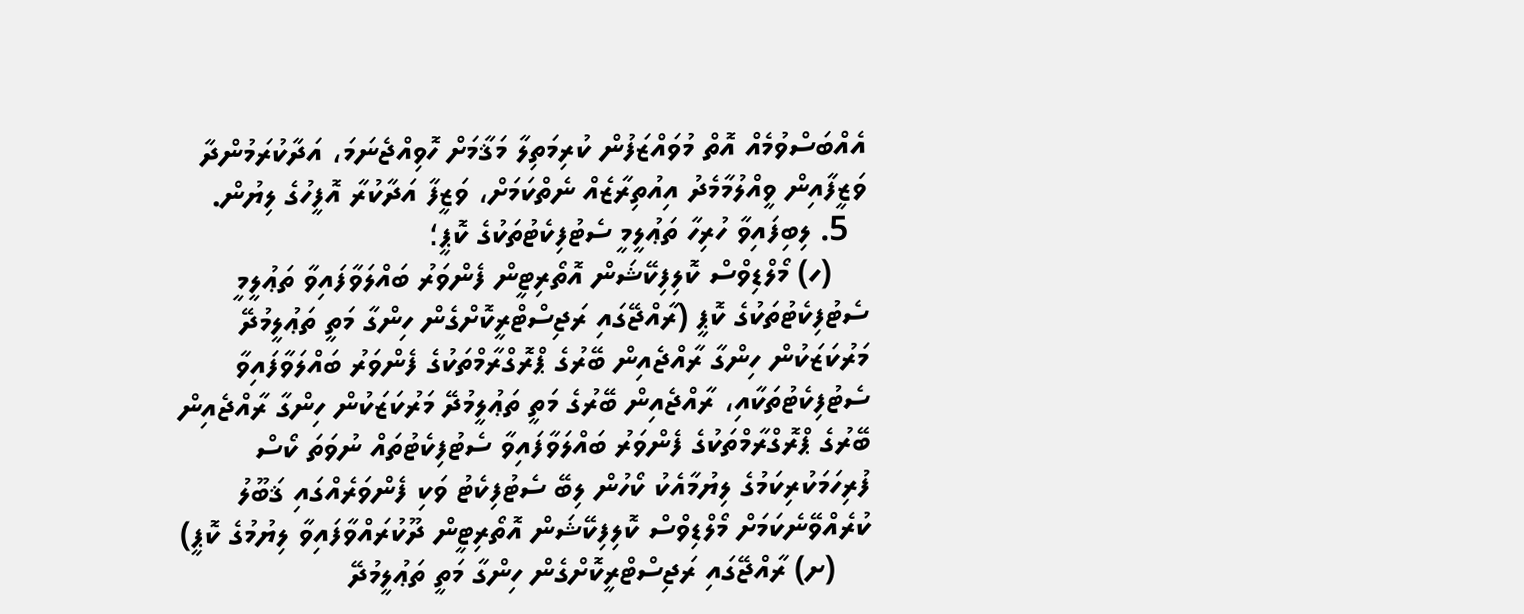އެއްބަސްވުމެއް އޮތް މުވައްޒަފުން ކުރިމަތިލާ މަޤާމަށް ހޮވިއްޖެނަމަ، އަދާކުރަމުންދާ ވަޒީފާއިން ވީއްލުމާމެދު އިއުތިރާޒެއް ނެތްކަމަށް، ވަޒީފާ އަދާކުރާ އޮފީހުގެ ލިޔުން.
  5. ލިބިފައިވާ ހުރިހާ ތަޢުލީމީ ސެޓުފިކެޓުތަކުގެ ކޮޕީ؛
    (ހ) މޯލްޑިވްސް ކޮލިފިކޭޝަން އޮތޯރިޓީން ފެންވަރު ބައްލަވާފައިވާ ތަޢުލީމީ ސެޓުފިކެޓުތަކުގެ ކޮޕީ (ރާއްޖޭގައި ރަޖިސްޓްރީކޮށްގެން ހިންގާ މަތީ ތަޢުލީމުދޭ މަރުކަޒަކުން ހިންގާ ރާއްޖެއިން ބޭރުގެ ޕްރޮގްރާމްތަކުގެ ފެންވަރު ބައްލަވާފައިވާ ސެޓުފިކެޓުތަކާއި، ރާއްޖެއިން ބޭރުގެ މަތީ ތަޢުލީމުދޭ މަރުކަޒަކުން ހިންގާ ރާއްޖެއިން ބޭރުގެ ޕްރޮގްރާމްތަކުގެ ފެންވަރު ބައްލަވާފައިވާ ސެޓުފިކެޓުތައް ނުވަތަ ކޯސް ފުރިހަމަކުރިކަމުގެ ލިޔުމާއެކު ކޯހުން ލިބޭ ސެޓުފިކެޓު ވަކި ފެންވަރެއްގައި ޤަބޫލު ކުރެއްވޭނެކަމަށް މޯލްޑިވްސް ކޮލިފިކޭޝަން އޮތޯރިޓީން ދޫކުރައްވާފައިވާ ލިޔުމުގެ ކޮޕީ)
    (ށ) ރާއްޖޭގައި ރަޖިސްޓްރީކޮށްގެން ހިންގާ މަތީ ތަޢުލީމުދޭ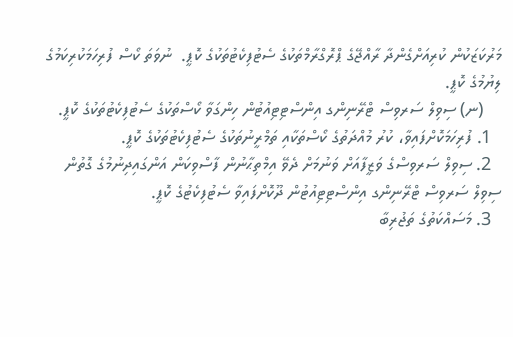މަރުކަޒަކުން ކުރިއަށްގެންދާ ރާއްޖޭގެ ޕްރޮގްރާމްތަކުގެ ސެޓުފިކެޓުތަކުގެ ކޮޕީ.  ނުވަތަ ކޯސް ފުރިހަމަކުރިކަމުގެ ލިޔުމުގެ ކޮޕީ.
    (ނ) ސިވިލް ސަރވިސް ޓްރޭނިންގ އިންސްޓިޓިއުޓުން ހިންގަވާ ކޯސްތަކުގެ ސެޓުފިކެޓުތަކުގެ ކޮޕީ.
  1. ފުރިހަމަކޮށްފައިވާ، ކުރު މުއްދަތުގެ ކޯސްތަކާއި ތަމްރީނުތަކުގެ ސެޓުފިކެޓުތަކުގެ ކޮޕީ.
  2. ސިވިލް ސަރވިސްގެ ވަޒީފާއަށް ވަނުމަށް ދެވޭ އިމްތިޙާނުން ފާސްވިކަން އަންގައިދިނުމުގެ ގޮތުން ސިވިލް ސަރވިސް ޓްރޭނިންގ އިންސްޓިޓިއުޓުން ދޫކޮށްފައިވާ ސެޓުފިކެޓުގެ ކޮޕީ.
  3. މަސައްކަތުގެ ތަޖުރިބާ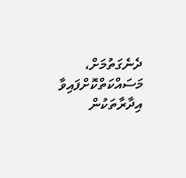ދެނެގަތުމަށް، މަސައްކަތްކޮށްފައިވާ އިދާރާތަކުން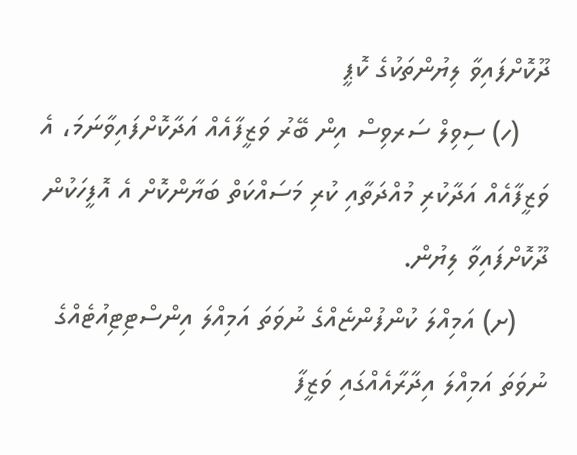ދޫކޮށްފައިވާ ލިޔުންތަކުގެ ކޮޕީ
    (ހ) ސިވިލް ސަރވިސް އިން ބޭރު ވަޒީފާއެއް އަދާކޮށްފައިވާނަމަ، އެ ވަޒީފާއެއް އަދާކުރި މުއްދަތާއި ކުރި މަސައްކަތް ބަޔާންކޮށް އެ އޮފީހަކުން ދޫކޮށްފައިވާ ލިޔުން.
    (ށ) އަމިއްލަ ކުންފުންޏެއްގެ ނުވަތަ އަމިއްލަ އިންސްޓިޓިއުޓެއްގެ ނުވަތަ އަމިއްލަ އިދާރާއެއްގައި ވަޒީފާ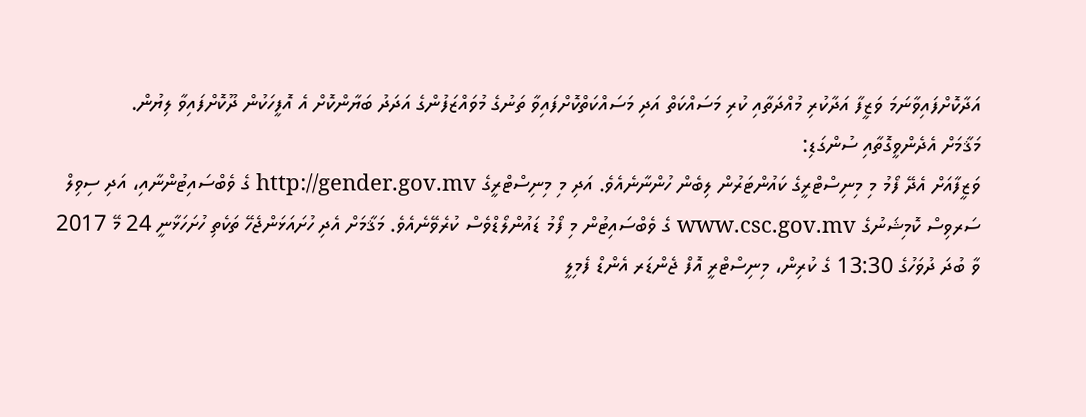އަދާކޮށްފައިވާނަމަ ވަޒީފާ އަދާކުރި މުއްދަތާއި ކުރި މަސައްކަތް އަދި މަސައްކަތްކޮށްފައިވާ ތަނުގެ މުވައްޒަފުންގެ އަދަދު ބަޔާންކޮށް އެ އޮފީހަކުން ދޫކޮށްފައިވާ ލިޔުން.
މަޤާމަށް އެދެންވީގޮތާއި ސުންގަޑި:
ވަޒީފާއަށް އެދޭ ފޯމު މި މިނިސްޓްރީގެ ކައުންޓަރުން ލިބެން ހުންނާނެއެވެ. އަދި މި މިނިސްޓްރީގެ http://gender.gov.mv ގެ ވެބްސައިޓުންނާއި، އަދި ސިވިލް ސަރވިސް ކޮމިޝަނުގެ www.csc.gov.mv ގެ ވެބްސައިޓުން މި ފޯމު ޑައުންލޯޑްވެސް ކުރެވޭނެއެވެ. މަޤާމަށް އެދި ހުށައަޅަންޖެހޭ ތަކެތި ހުށަހަޅާނީ 24 މޭ 2017 ވާ ބުދަ ދުވަހުގެ 13:30 ގެ ކުރިން، މިނިސްޓްރީ އޮފް ޖެންޑަރ އެންޑް ފެމިލީ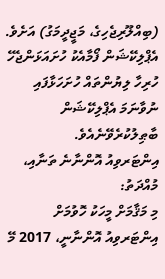(ބިއްލޫރިޖެހިގެ، މަޖީދީމަގު) އަށެވެ. އެޕްލިކޭޝަން ފޯމާއެކު ހުށައަޅަންޖެހޭ ހުރިހާ ލިޔުންތައް ހުށަހަޅާފައި ނުވާނަމަ އެޕްލިކޭޝަން ބާޠިލުކުރެވޭނެއެވެ.
އިންޓަރވިއު އޮންނާނެ ތަނާއި، މުއްދަތު:
މި މަޤާމަށް މީހަކު ހޮވުމަށް އިންޓަރވިއު އޮންނާނީ، 2017 މޭ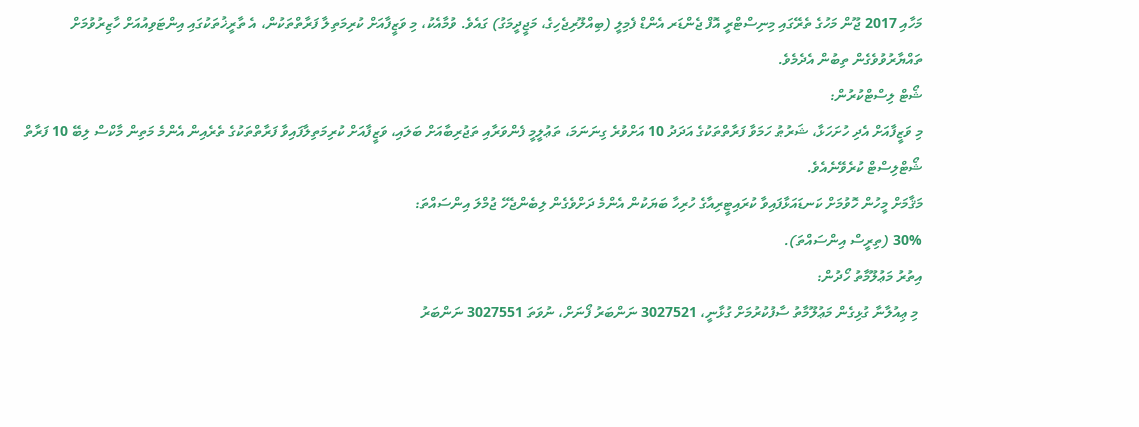މަހާއި 2017 ޖޫން މަހުގެ ތެރޭގައި މިނިސްޓްރީ އޮފް ޖެންޑަރ އެންޑް ފެމިލީ (ބިއްލޫރިޖެހިގެ، މަޖީދީމަގު) ގައެވެ. ވުމާއެކު، މި ވަޒީފާއަށް ކުރިމަތިލާ ފަރާތްތަކުން، އެ ތާރީޚުތަކުގައި އިންޓަވިއުއަށް ހާޒިރުވުމަށް ތައްޔާރުވުވެގެން ތިބުން އެދެމެވެ.
ޝޯޓް ލިސްޓްކުރުން:
މި ވަޒީފާއަށް އެދި ހުށަހަޅާ، ޝަރުޠު ހަމަވާ ފަރާތްތަކުގެ އަދަދު 10 އަށްވުރެ ގިނަނަމަ، ތަޢުލީމީ ފެންވަރާއި ތަޖުރިބާއަށް ބަލައި، ވަޒީފާއަށް ކުރިމަތިލާފައިވާ ފަރާތްތަކުގެ ތެރެއިން އެންމެ މަތިން މާކްސް ލިބޭ 10 ފަރާތް ޝޯޓްލިސްޓް ކުރެވޭނެއެވެ.
މަޤާމަށް މީހުން ހޮވުމަށް ކަނޑައަޅާފައިވާ ކުރައިޓީރިއާގެ ހުރިހާ ބަޔަކުން އެންމެ ދަށްވެގެން ލިބެންޖެހޭ ޖުމްލަ އިންސައްތަ:
30% (ތިރީސް އިންސައްތަ).
އިތުރު މަޢުލޫމާތު ހޯދުން:
 މި ޢިއުލާނާ ގުޅިގެން މަޢުލޫމާތު ސާފުކުރުމަށް ގުޅާނީ، 3027521 ނަންބަރު ފޯނަށް، ނުވަތަ 3027551 ނަންބަރު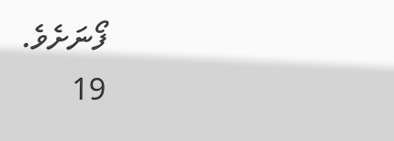ފޯނަށެވެ.
19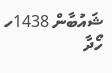ޝައުބާން 1438ހ
ހޯދާ